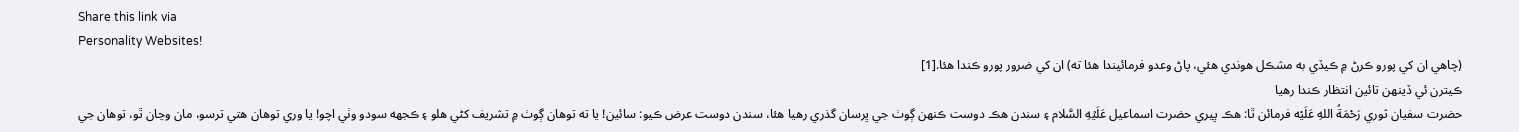Share this link via
Personality Websites!
(چاهي ان کي پورو ڪرڻ ۾ ڪيڏي به مشڪل هوندي هئي، پاڻ وعدو فرمائيندا هئا ته) ان کي ضرور پورو ڪندا هئا.[1]
ڪيترن ئي ڏينهن تائين انتظار ڪندا رهيا
حضرت سفيان ثوري رَحْمَةُ اللهِ عَلَيْه فرمائن ٿا: هڪ ڀيري حضرت اسماعيل عَلَيۡهِ السَّلام ۽ سندن هڪ دوست ڪنهن ڳوٺ جي ڀرسان گذري رهيا هئا، سندن دوست عرض ڪيو: سائين! يا ته توهان ڳوٺ ۾ تشريف کڻي هلو ۽ ڪجهه سودو وٺي اچو! يا وري توهان هتي ترسو، مان وڃان ٿو، توهان جي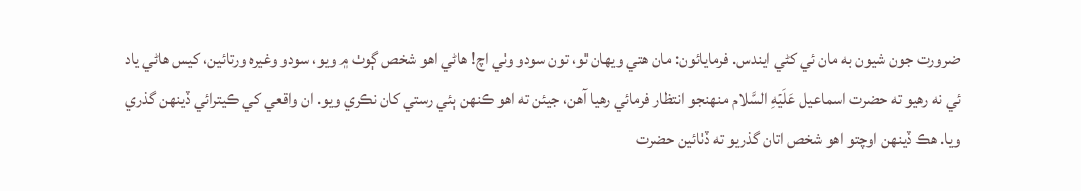ضرورت جون شيون به مان ئي کڻي ايندس. فرمايائون: مان هتي ويهان ٿو، تون سودو وٺي اچ! هاڻي اهو شخص ڳوٺ ۾ ويو، سودو وغيره ورتائين، کيس هاڻي ياد ئي نه رهيو ته حضرت اسماعيل عَلَيۡهِ السَّلام منهنجو انتظار فرمائي رهيا آهن، جيئن ته اهو ڪنهن ٻئي رستي کان نڪري ويو. ان واقعي کي ڪيترائي ڏينهن گذري ويا. هڪ ڏينهن اوچتو اهو شخص اتان گذريو ته ڏٺائين حضرت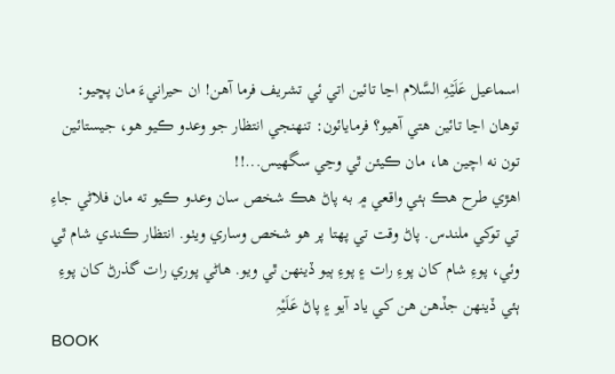اسماعيل عَلَيۡهِ السَّلام اڃا تائين اتي ئي تشريف فرما آهن! ان حيرانيءَ مان پڇيو: توهان اڃا تائين هتي آهيو؟ فرمايائون: تنهنجي انتظار جو وعدو ڪيو هو، جيستائين تون نه اچين ها، مان ڪيئن ٿي وڃي سگهيس...!!
اهڙي طرح هڪ ٻئي واقعي ۾ به پاڻ هڪ شخص سان وعدو ڪيو ته مان فلاڻي جاءِ تي توکي ملندس. پاڻ وقت تي پهتا پر هو شخص وساري ويٺو. انتظار ڪندي شام ٿي وئي، پوءِ شام کان پوءِ رات ۽ پوءِ ٻيو ڏينهن ٿي ويو. هاڻي پوري رات گذرڻ کان پوءِ ٻئي ڏينهن جڏهن هن کي ياد آيو ۽ پاڻ عَلَیْہِ
BOOK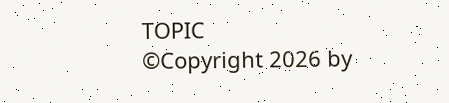TOPIC
©Copyright 2026 by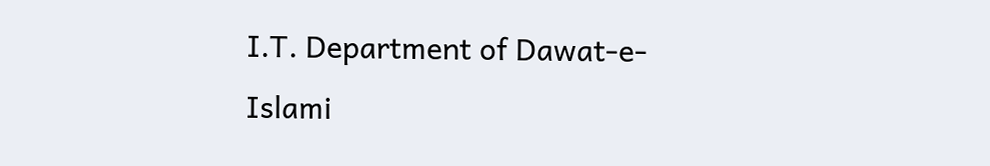I.T. Department of Dawat-e-Islami